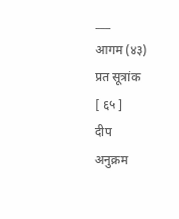___
आगम (४३)
प्रत सूत्रांक
[ ६५ ]
दीप
अनुक्रम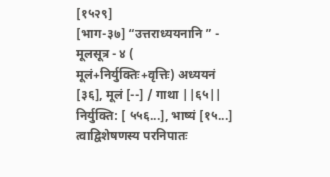[१५२९]
[भाग-३७] “उत्तराध्ययनानि ” - मूलसूत्र - ४ ( मूलं+निर्युक्तिः+वृत्तिः) अध्ययनं [३६], मूलं [--] / गाथा ||६५|| निर्युक्ति: [ ५५६...], भाष्यं [१५...]
त्वाद्विशेषणस्य परनिपातः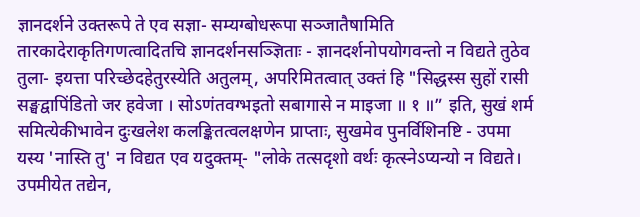ज्ञानदर्शने उक्तरूपे ते एव सज्ञा- सम्यग्बोधरूपा सञ्जातैषामिति तारकादेराकृतिगणत्वादितचि ज्ञानदर्शनसञ्ज्ञिताः - ज्ञानदर्शनोपयोगवन्तो न विद्यते तुठेव तुला- इयत्ता परिच्छेदहेतुरस्येति अतुलम्, अपरिमितत्वात् उक्तं हि "सिद्धस्स सुहों रासी सङ्घद्वापिंडितो जर हवेजा । सोऽणंतवग्भइतो सबागासे न माइजा ॥ १ ॥” इति, सुखं शर्म समित्येकीभावेन दुःखलेश कलङ्कितत्वलक्षणेन प्राप्ताः, सुखमेव पुनर्विशिनष्टि - उपमा यस्य 'नास्ति तु' न विद्यत एव यदुक्तम्- "लोके तत्सदृशो वर्थः कृत्स्नेऽप्यन्यो न विद्यते। उपमीयेत तद्येन,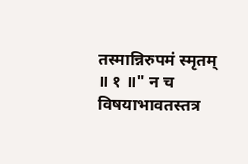तस्मान्निरुपमं स्मृतम् ॥ १ ॥" न च विषयाभावतस्तत्र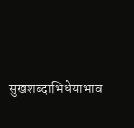सुखशब्दाभिधेयाभाव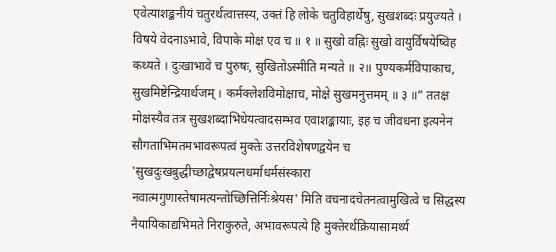एवेत्याशङ्कनीयं चतुरर्थत्वात्तस्य, उक्तं हि लोके चतुविहार्थेषु, सुखशब्दः प्रयुज्यते । विषये वेदनाऽभावे, विपाके मोक्ष एव च ॥ १ ॥ सुखो वह्निः सुखो वायुर्विषयेष्विह कथ्यते । दुःखाभावे च पुरुषः, सुखितोऽस्मीति मन्यते ॥ २॥ पुण्यकर्मविपाकाच, सुखमिष्टेन्द्रियार्थजम् । कर्मक्लेशविमोक्षाच, मोक्षे सुखमनुत्तमम् ॥ ३ ॥” ततक्ष मोक्षस्यैव तत्र सुखशब्दाभिधेयत्वादसम्भव एवाशङ्कायाः, इह च जीवधना इत्यनेन सौगताभिमतमभावरूपत्वं मुक्तेः उत्तरविशेषणद्वयेन च 'सुखदुःखबुद्धीच्छाद्वेषप्रयत्नधर्माधर्मसंस्कारा नवात्मगुणास्तेषामत्यन्तोच्छित्तिर्निःश्रेयस' मिति वचनादचेतनत्वामुखित्वे च सिद्धस्य नैयायिकाद्यभिमते निराकुरुते, अभावरूपत्ये हि मुक्तेरर्थक्रियासामर्थ्य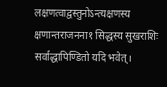लक्षणत्वाद्वस्तुनोऽन्त्यक्षणस्य क्षणान्तराजनना१ सिद्धस्य सुखराशिः सर्वाद्धापिण्डितो यदि भवेत्।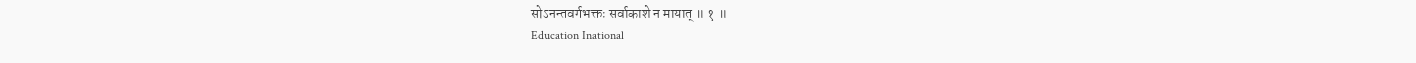सोऽनन्तवर्गभक्तः सर्वाकाशे न मायात् ॥ १ ॥
Education Inational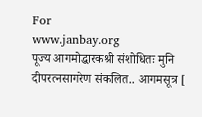For
www.janbay.org
पूज्य आगमोद्धारकश्री संशोधितः मुनि दीपरत्नसागरेण संकलित.. आगमसूत्र [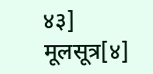४३] मूलसूत्र[४]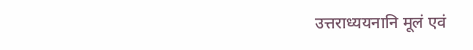उत्तराध्ययनानि मूलं एवं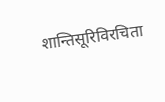शान्तिसूरिविरचिता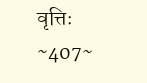वृत्तिः
~407~